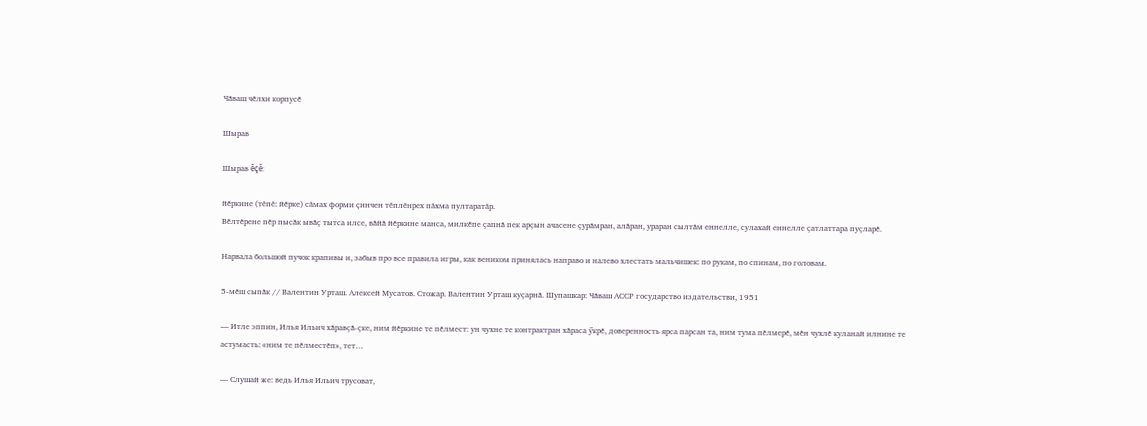Чӑваш чӗлхи корпусӗ

Шырав

Шырав ĕçĕ:

йӗркине (тĕпĕ: йӗрке) сăмах форми çинчен тĕплĕнрех пăхма пултаратăр.
Вӗлтӗрене пӗр пысӑк ывӑҫ тытса илсе, вӑйӑ йӗркине манса, милкӗпе ҫапнӑ пек арҫын ачасене ҫурӑмран, алӑран, ураран сылтӑм еннелле, сулахай еннелле ҫатлаттара пуҫларӗ.

Нарвала большой пучок крапивы и, забыв про все правила игры, как веником принялась направо и налево хлестать мальчишек: по рукам, по спинам, по головам.

5-мӗш сыпӑк // Валентин Урташ. Алексей Мусатов. Стожар. Валентин Урташ куҫарнӑ. Шупашкар: Чӑваш АССР государство издательстви, 1951

— Итле эппин, Илья Ильич хӑравҫӑ-ҫке, ним йӗркине те пӗлмест: ун чухне те контрактран хӑраса ӳкрӗ, доверенность ярса парсан та, ним тума пӗлмерӗ, мӗн чухлӗ куланай илнине те астумасть: «ним те пӗлместӗп», тет…

— Слушай же: ведь Илья Ильич трусоват,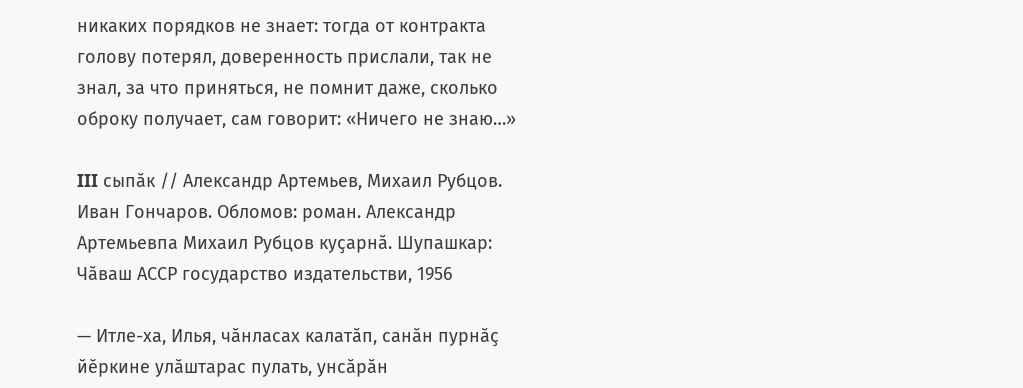никаких порядков не знает: тогда от контракта голову потерял, доверенность прислали, так не знал, за что приняться, не помнит даже, сколько оброку получает, сам говорит: «Ничего не знаю…»

III сыпӑк // Александр Артемьев, Михаил Рубцов. Иван Гончаров. Обломов: роман. Александр Артемьевпа Михаил Рубцов куҫарнӑ. Шупашкар: Чӑваш АССР государство издательстви, 1956

— Итле-ха, Илья, чӑнласах калатӑп, санӑн пурнӑҫ йӗркине улӑштарас пулать, унсӑрӑн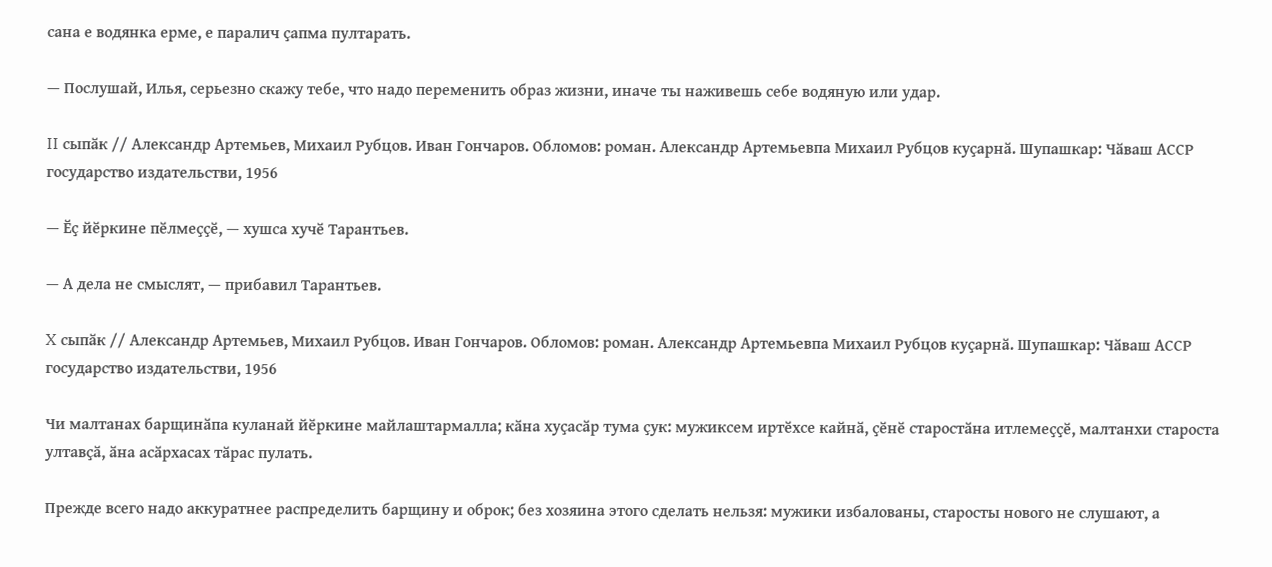сана е водянка ерме, е паралич ҫапма пултарать.

— Послушай, Илья, серьезно скажу тебе, что надо переменить образ жизни, иначе ты наживешь себе водяную или удар.

II сыпӑк // Александр Артемьев, Михаил Рубцов. Иван Гончаров. Обломов: роман. Александр Артемьевпа Михаил Рубцов куҫарнӑ. Шупашкар: Чӑваш АССР государство издательстви, 1956

— Ӗҫ йӗркине пӗлмеҫҫӗ, — хушса хучӗ Тарантьев.

— А дела не смыслят, — прибавил Тарантьев.

X сыпӑк // Александр Артемьев, Михаил Рубцов. Иван Гончаров. Обломов: роман. Александр Артемьевпа Михаил Рубцов куҫарнӑ. Шупашкар: Чӑваш АССР государство издательстви, 1956

Чи малтанах барщинӑпа куланай йӗркине майлаштармалла; кӑна хуҫасӑр тума ҫук: мужиксем иртӗхсе кайнӑ, ҫӗнӗ старостӑна итлемеҫҫӗ, малтанхи староста ултавҫӑ, ӑна асӑрхасах тӑрас пулать.

Прежде всего надо аккуратнее распределить барщину и оброк; без хозяина этого сделать нельзя: мужики избалованы, старосты нового не слушают, а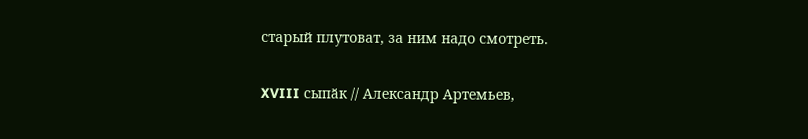старый плутоват, за ним надо смотреть.

XVIII сыпӑк // Александр Артемьев,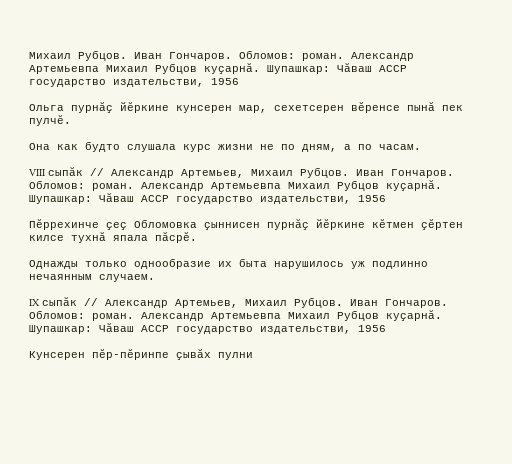Михаил Рубцов. Иван Гончаров. Обломов: роман. Александр Артемьевпа Михаил Рубцов куҫарнӑ. Шупашкар: Чӑваш АССР государство издательстви, 1956

Ольга пурнӑҫ йӗркине кунсерен мар, сехетсерен вӗренсе пынӑ пек пулчӗ.

Она как будто слушала курс жизни не по дням, а по часам.

VIII сыпӑк // Александр Артемьев, Михаил Рубцов. Иван Гончаров. Обломов: роман. Александр Артемьевпа Михаил Рубцов куҫарнӑ. Шупашкар: Чӑваш АССР государство издательстви, 1956

Пӗррехинче ҫеҫ Обломовка ҫыннисен пурнӑҫ йӗркине кӗтмен ҫӗртен килсе тухнӑ япала пӑсрӗ.

Однажды только однообразие их быта нарушилось уж подлинно нечаянным случаем.

IX сыпӑк // Александр Артемьев, Михаил Рубцов. Иван Гончаров. Обломов: роман. Александр Артемьевпа Михаил Рубцов куҫарнӑ. Шупашкар: Чӑваш АССР государство издательстви, 1956

Кунсерен пӗр-пӗринпе ҫывӑх пулни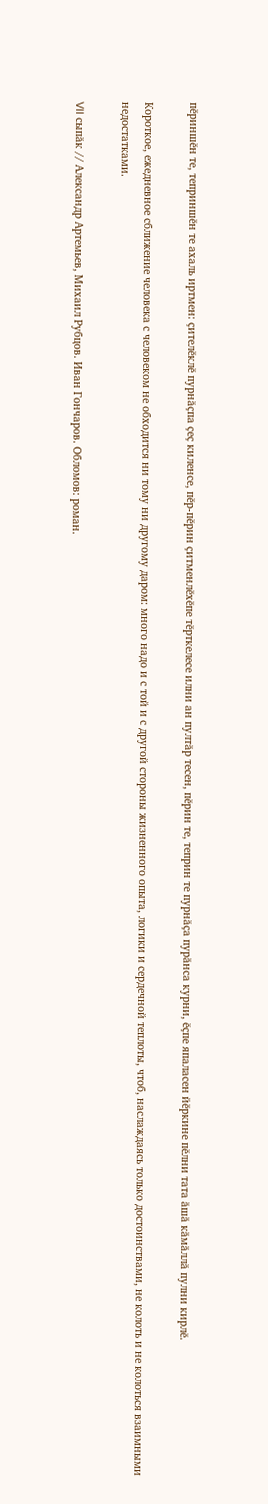пӗриншӗн те, теприншӗн те ахаль иртмен: ҫителӗклӗ пурнӑҫпа ҫеҫ киленсе, пӗр-пӗрин ҫитменлӗхӗпе тӗрткелесе илни ан пултӑр тесен, пӗрин те, теприн те пурнӑҫа пурӑнса курни, ӗҫпе япаласен йӗркине пӗлни тата ӑшӑ кӑмӑллӑ пулни кирлӗ.

Короткое, ежедневное сближение человека с человеком не обходится ни тому ни другому даром: много надо и с той и с другой стороны жизненного опыта, логики и сердечной теплоты, чтоб, наслаждаясь только достоинствами, не колоть и не колоться взаимными недостатками.

VII сыпӑк // Александр Артемьев, Михаил Рубцов. Иван Гончаров. Обломов: роман.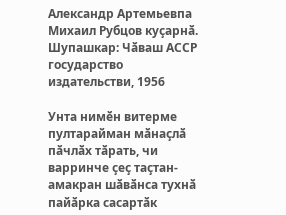Александр Артемьевпа Михаил Рубцов куҫарнӑ. Шупашкар: Чӑваш АССР государство издательстви, 1956

Унта нимӗн витерме пултарайман мӑнаҫлӑ пӑчлӑх тӑрать, чи варринче ҫеҫ таҫтан-амакран шӑвӑнса тухнӑ пайӑрка сасартӑк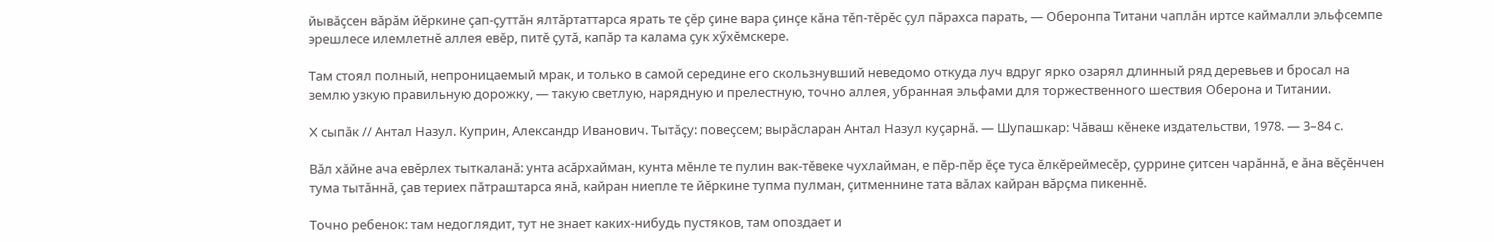йывӑҫсен вӑрӑм йӗркине ҫап-ҫуттӑн ялтӑртаттарса ярать те ҫӗр ҫине вара ҫинҫе кӑна тӗп-тӗрӗс ҫул пӑрахса парать, — Оберонпа Титани чаплӑн иртсе каймалли эльфсемпе эрешлесе илемлетнӗ аллея евӗр, питӗ ҫутӑ, капӑр та калама ҫук хӳхӗмскере.

Там стоял полный, непроницаемый мрак, и только в самой середине его скользнувший неведомо откуда луч вдруг ярко озарял длинный ряд деревьев и бросал на землю узкую правильную дорожку, — такую светлую, нарядную и прелестную, точно аллея, убранная эльфами для торжественного шествия Оберона и Титании.

X сыпӑк // Антал Назул. Куприн, Александр Иванович. Тытӑҫу: повеҫсем; вырӑсларан Антал Назул куҫарнӑ. — Шупашкар: Чӑваш кӗнеке издательстви, 1978. — 3–84 с.

Вӑл хӑйне ача евӗрлех тыткаланӑ: унта асӑрхайман, кунта мӗнле те пулин вак-тӗвеке чухлайман, е пӗр-пӗр ӗҫе туса ӗлкӗреймесӗр, ҫуррине ҫитсен чарӑннӑ, е ӑна вӗҫӗнчен тума тытӑннӑ, ҫав териех пӑтраштарса янӑ, кайран ниепле те йӗркине тупма пулман, ҫитменнине тата вӑлах кайран вӑрҫма пикеннӗ.

Точно ребенок: там недоглядит, тут не знает каких-нибудь пустяков, там опоздает и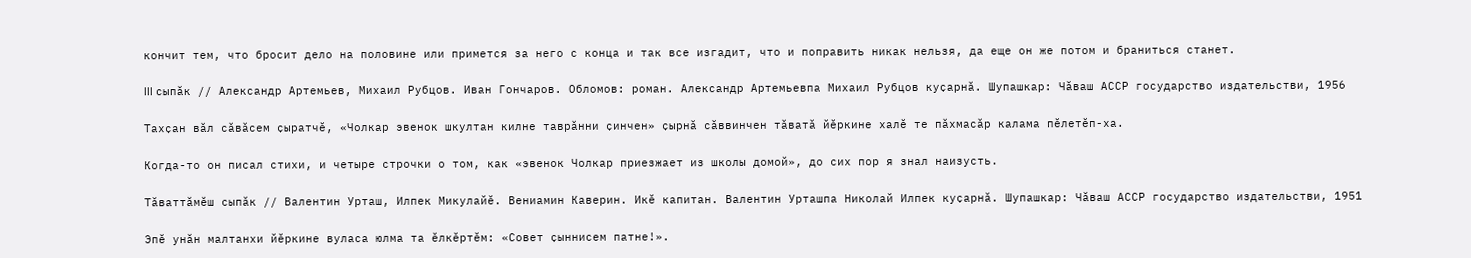кончит тем, что бросит дело на половине или примется за него с конца и так все изгадит, что и поправить никак нельзя, да еще он же потом и браниться станет.

III сыпӑк // Александр Артемьев, Михаил Рубцов. Иван Гончаров. Обломов: роман. Александр Артемьевпа Михаил Рубцов куҫарнӑ. Шупашкар: Чӑваш АССР государство издательстви, 1956

Тахҫан вӑл сӑвӑсем ҫыратчӗ, «Чолкар эвенок шкултан килне таврӑнни ҫинчен» ҫырнӑ сӑввинчен тӑватӑ йӗркине халӗ те пӑхмасӑр калама пӗлетӗп-ха.

Когда-то он писал стихи, и четыре строчки о том, как «эвенок Чолкар приезжает из школы домой», до сих пор я знал наизусть.

Тӑваттӑмӗш сыпӑк // Валентин Урташ, Илпек Микулайӗ. Вениамин Каверин. Икӗ капитан. Валентин Урташпа Николай Илпек куҫарнӑ. Шупашкар: Чӑваш АССР государство издательстви, 1951

Эпӗ унӑн малтанхи йӗркине вуласа юлма та ӗлкӗртӗм: «Совет ҫыннисем патне!».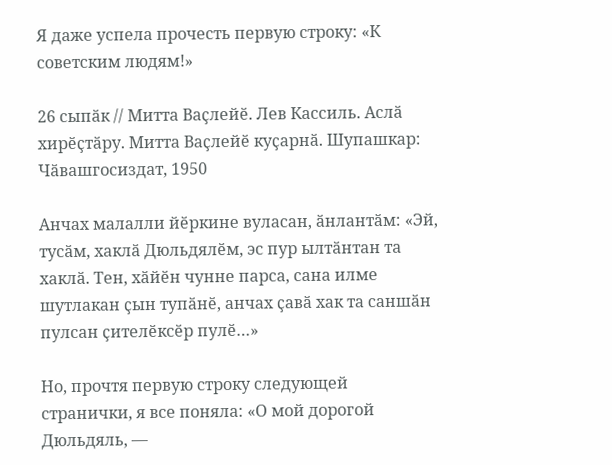Я даже успела прочесть первую строку: «К советским людям!»

26 сыпӑк // Митта Ваҫлейӗ. Лев Кассиль. Аслӑ хирӗҫтӑру. Митта Ваҫлейӗ куҫарнӑ. Шупашкар: Чӑвашгосиздат, 1950

Анчах малалли йӗркине вуласан, ӑнлантӑм: «Эй, тусӑм, хаклӑ Дюльдялӗм, эс пур ылтӑнтан та хаклӑ. Тен, хӑйӗн чунне парса, сана илме шутлакан ҫын тупӑнӗ, анчах ҫавӑ хак та саншӑн пулсан ҫителӗксӗр пулӗ…»

Но, прочтя первую строку следующей странички, я все поняла: «О мой дорогой Дюльдяль, —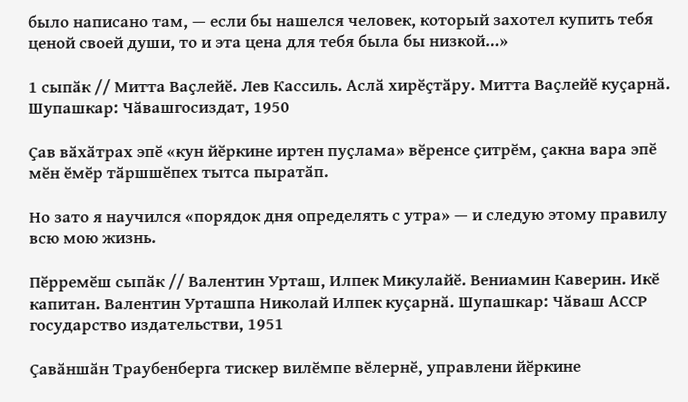было написано там, — если бы нашелся человек, который захотел купить тебя ценой своей души, то и эта цена для тебя была бы низкой…»

1 сыпӑк // Митта Ваҫлейӗ. Лев Кассиль. Аслӑ хирӗҫтӑру. Митта Ваҫлейӗ куҫарнӑ. Шупашкар: Чӑвашгосиздат, 1950

Ҫав вӑхӑтрах эпӗ «кун йӗркине иртен пуҫлама» вӗренсе ҫитрӗм, ҫакна вара эпӗ мӗн ӗмӗр тӑршшӗпех тытса пыратӑп.

Но зато я научился «порядок дня определять с утра» — и следую этому правилу всю мою жизнь.

Пӗрремӗш сыпӑк // Валентин Урташ, Илпек Микулайӗ. Вениамин Каверин. Икӗ капитан. Валентин Урташпа Николай Илпек куҫарнӑ. Шупашкар: Чӑваш АССР государство издательстви, 1951

Ҫавӑншӑн Траубенберга тискер вилӗмпе вӗлернӗ, управлени йӗркине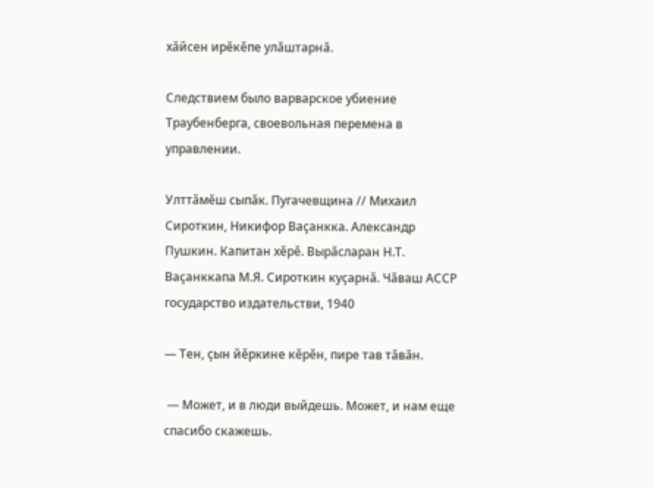хӑйсен ирӗкӗпе улӑштарнӑ.

Следствием было варварское убиение Траубенберга, своевольная перемена в управлении.

Улттӑмӗш сыпӑк. Пугачевщина // Михаил Сироткин, Никифор Ваҫанкка. Александр Пушкин. Капитан хӗрӗ. Вырӑсларан Н.Т. Ваҫанккапа М.Я. Сироткин куҫарнӑ. Чӑваш АССР государство издательстви, 1940

— Тен, ҫын йӗркине кӗрӗн, пире тав тӑвӑн.

 — Может, и в люди выйдешь. Может, и нам еще спасибо скажешь.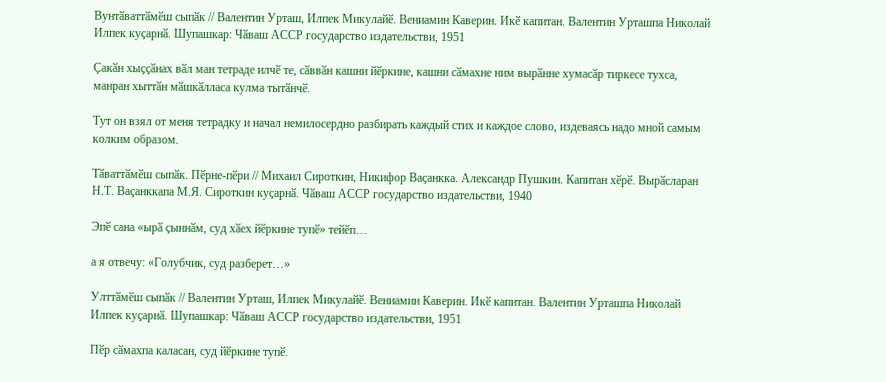Вунтӑваттӑмӗш сыпӑк // Валентин Урташ, Илпек Микулайӗ. Вениамин Каверин. Икӗ капитан. Валентин Урташпа Николай Илпек куҫарнӑ. Шупашкар: Чӑваш АССР государство издательстви, 1951

Ҫакӑн хыҫҫӑнах вӑл ман тетраде илчӗ те, сӑввӑн кашни йӗркине, кашни сӑмахне ним вырӑнне хумасӑр тиркесе тухса, манран хыттӑн мӑшкӑлласа кулма тытӑнчӗ.

Тут он взял от меня тетрадку и начал немилосердно разбирать каждый стих и каждое слово, издеваясь надо мной самым колким образом.

Тӑваттӑмӗш сыпӑк. Пӗрне-пӗри // Михаил Сироткин, Никифор Ваҫанкка. Александр Пушкин. Капитан хӗрӗ. Вырӑсларан Н.Т. Ваҫанккапа М.Я. Сироткин куҫарнӑ. Чӑваш АССР государство издательстви, 1940

Эпӗ сана «ырӑ ҫыннӑм, суд хӑех йӗркине тупӗ» тейӗп…

а я отвечу: «Голубчик, суд разберет…»

Улттӑмӗш сыпӑк // Валентин Урташ, Илпек Микулайӗ. Вениамин Каверин. Икӗ капитан. Валентин Урташпа Николай Илпек куҫарнӑ. Шупашкар: Чӑваш АССР государство издательстви, 1951

Пӗр сӑмахпа каласан, суд йӗркине тупӗ.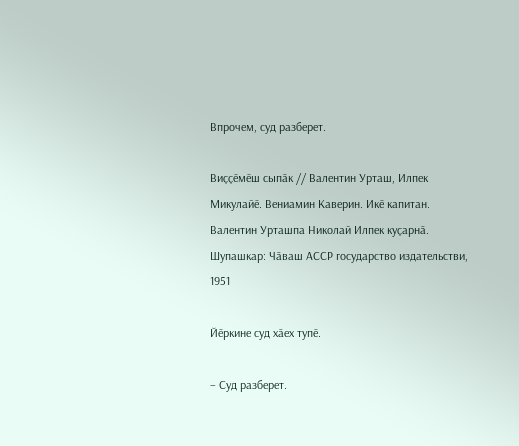Впрочем, суд разберет.

Виҫҫӗмӗш сыпӑк // Валентин Урташ, Илпек Микулайӗ. Вениамин Каверин. Икӗ капитан. Валентин Урташпа Николай Илпек куҫарнӑ. Шупашкар: Чӑваш АССР государство издательстви, 1951

Йӗркине суд хӑех тупӗ.

– Суд разберет.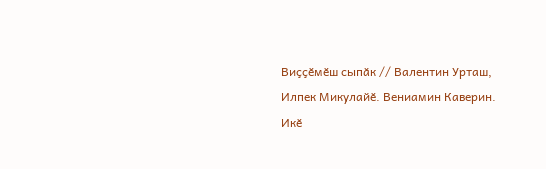Виҫҫӗмӗш сыпӑк // Валентин Урташ, Илпек Микулайӗ. Вениамин Каверин. Икӗ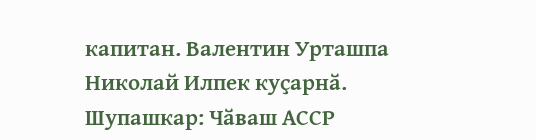капитан. Валентин Урташпа Николай Илпек куҫарнӑ. Шупашкар: Чӑваш АССР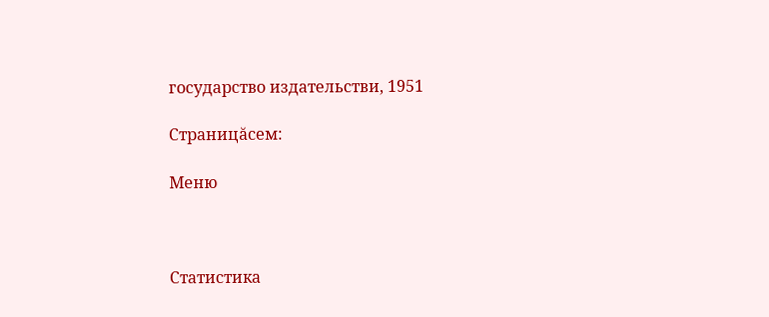государство издательстви, 1951

Страницăсем:

Меню



Статистика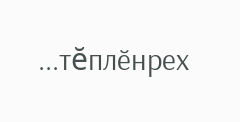...тĕплӗнрех